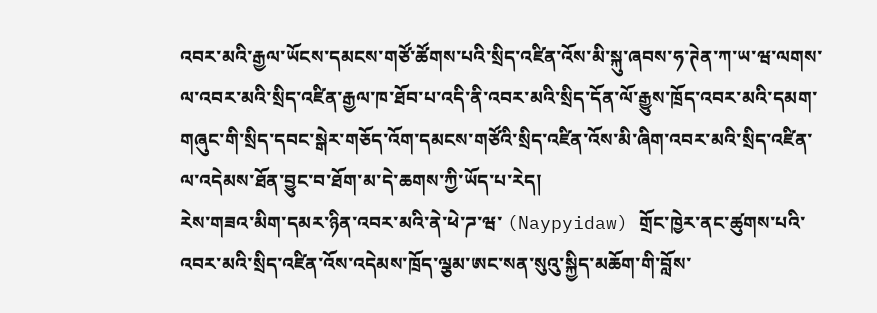འབར་མའི་རྒྱལ་ཡོངས་དམངས་གཙོ་ཚོགས་པའི་སྲིད་འཛིན་འོས་མི་སྐུ་ཞབས་ཧ་ཊེན་ཀ་ཡ་ཝ་ལགས་ལ་འབར་མའི་སྲིད་འཛིན་རྒྱལ་ཁ་ཐོབ་པ་འདི་ནི་འབར་མའི་སྲིད་དོན་ལོ་རྒྱུས་ཁྲོད་འབར་མའི་དམག་གཞུང་གི་སྲིད་དབང་སྒེར་གཅོད་འོག་དམངས་གཙོའི་སྲིད་འཛིན་འོས་མི་ཞིག་འབར་མའི་སྲིད་འཛིན་ལ་འདེམས་ཐོན་བྱུང་བ་ཐོག་མ་དེ་ཆགས་ཀྱི་ཡོད་པ་རེད།
རེས་གཟའ་མིག་དམར་ཉིན་འབར་མའི་ནེ་ཕེ་ཌ་ཝ་ (Naypyidaw) གྲོང་ཁྱེར་ནང་ཚུགས་པའི་འབར་མའི་སྲིད་འཛིན་འོས་འདེམས་ཁྲོད་ལྕམ་ཨང་སན་སུའུ་སྐྱིད་མཆོག་གི་བློས་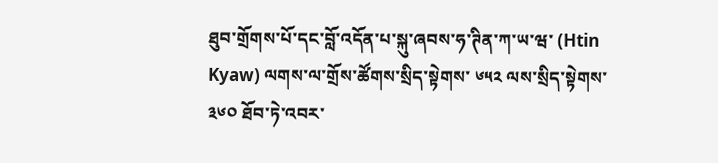ཐུབ་གྲོགས་པོ་དང་བློ་འདོན་པ་སྐུ་ཞབས་ཧ་ཊིན་ཀ་ཡ་ཝ་ (Htin Kyaw) ལགས་ལ་གྲོས་ཚོགས་སྲིད་སྟེགས་ ༦༥༢ ལས་སྲིད་སྟེགས་ ༣༦༠ ཐོབ་ཏེ་འབར་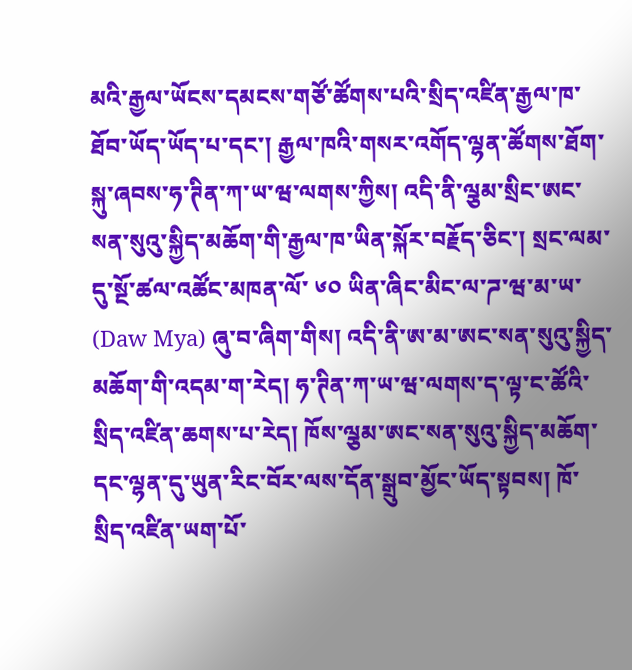མའི་རྒྱལ་ཡོངས་དམངས་གཙོ་ཚོགས་པའི་སྲིད་འཛིན་རྒྱལ་ཁ་ཐོབ་ཡོད་ཡོད་པ་དང་། རྒྱལ་ཁའི་གསར་འགོད་ལྷན་ཚོགས་ཐོག་སྐུ་ཞབས་ཧ་ཊིན་ཀ་ཡ་ཝ་ལགས་ཀྱིས། འདི་ནི་ལྕམ་སྲིང་ཨང་སན་སུའུ་སྐྱིད་མཆོག་གི་རྒྱལ་ཁ་ཡིན་སྐོར་བརྗོད་ཅིང་། སྲང་ལམ་དུ་སྔོ་ཚལ་འཚོང་མཁན་ལོ་ ༦༠ ཡིན་ཞིང་མིང་ལ་ཌ་ཝ་མ་ཡ་ (Daw Mya) ཞུ་བ་ཞིག་གིས། འདི་ནི་ཨ་མ་ཨང་སན་སུའུ་སྐྱིད་མཆོག་གི་འདམ་ག་རེད། ཧ་ཊིན་ཀ་ཡ་ཝ་ལགས་ད་ལྟ་ང་ཚོའི་སྲིད་འཛིན་ཆགས་པ་རེད། ཁོས་ལྕམ་ཨང་སན་སུའུ་སྐྱིད་མཆོག་དང་ལྷན་དུ་ཡུན་རིང་བོར་ལས་དོན་སྒྲུབ་མྱོང་ཡོད་སྟབས། ཁོ་སྲིད་འཛིན་ཡག་པོ་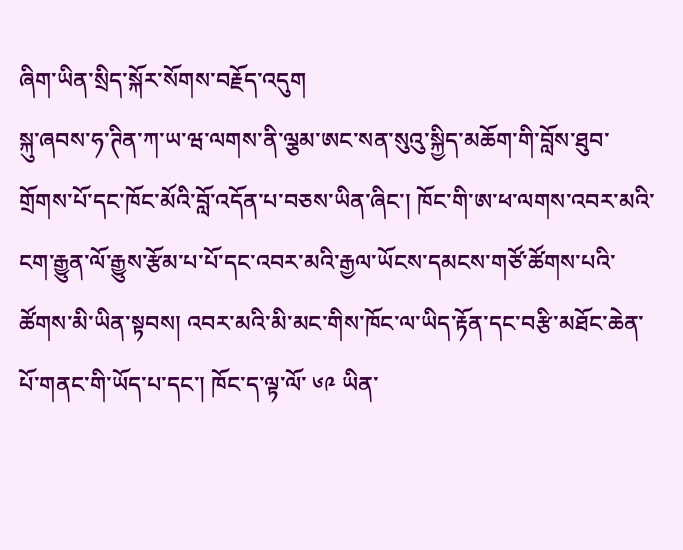ཞིག་ཡིན་སྲིད་སྐོར་སོགས་བརྗོད་འདུག
སྐུ་ཞབས་ཧ་ཊིན་ཀ་ཡ་ཝ་ལགས་ནི་ལྕམ་ཨང་སན་སུའུ་སྐྱིད་མཆོག་གི་བློས་ཐུབ་གྲོགས་པོ་དང་ཁོང་མོའི་བློ་འདོན་པ་བཅས་ཡིན་ཞིང་། ཁོང་གི་ཨ་ཕ་ལགས་འབར་མའི་ངག་རྒྱུན་ལོ་རྒྱུས་རྩོམ་པ་པོ་དང་འབར་མའི་རྒྱལ་ཡོངས་དམངས་གཙོ་ཚོགས་པའི་ཚོགས་མི་ཡིན་སྟབས། འབར་མའི་མི་མང་གིས་ཁོང་ལ་ཡིད་རྟོན་དང་བརྩི་མཐོང་ཆེན་པོ་གནང་གི་ཡོད་པ་དང་། ཁོང་ད་ལྟ་ལོ་ ༦༩ ཡིན་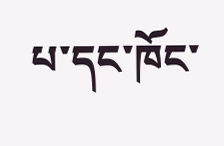པ་དང་ཁོང་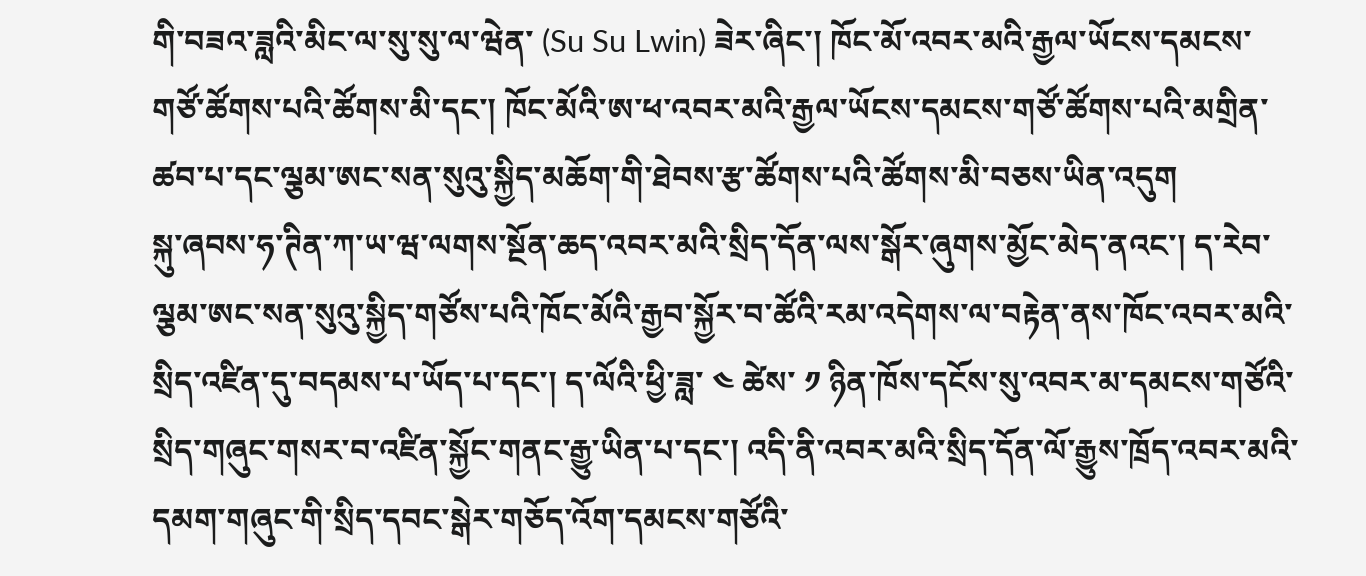གི་བཟའ་ཟླའི་མིང་ལ་སུ་སུ་ལ་ཝེན་ (Su Su Lwin) ཟེར་ཞིང་། ཁོང་མོ་འབར་མའི་རྒྱལ་ཡོངས་དམངས་གཙོ་ཚོགས་པའི་ཚོགས་མི་དང་། ཁོང་མོའི་ཨ་ཕ་འབར་མའི་རྒྱལ་ཡོངས་དམངས་གཙོ་ཚོགས་པའི་མགྲིན་ཚབ་པ་དང་ལྕམ་ཨང་སན་སུའུ་སྐྱིད་མཆོག་གི་ཐེབས་རྩ་ཚོགས་པའི་ཚོགས་མི་བཅས་ཡིན་འདུག
སྐུ་ཞབས་ཧ་ཊིན་ཀ་ཡ་ཝ་ལགས་སྔོན་ཆད་འབར་མའི་སྲིད་དོན་ལས་སྒོར་ཞུགས་མྱོང་མེད་ནའང་། ད་རེབ་ལྕམ་ཨང་སན་སུའུ་སྐྱིད་གཙོས་པའི་ཁོང་མོའི་རྒྱབ་སྐྱོར་བ་ཚོའི་རམ་འདེགས་ལ་བརྟེན་ནས་ཁོང་འབར་མའི་སྲིད་འཛིན་དུ་བདམས་པ་ཡོད་པ་དང་། ད་ལོའི་ཕྱི་ཟླ་ ༤ ཚེས་ ༡ ཉིན་ཁོས་དངོས་སུ་འབར་མ་དམངས་གཙོའི་སྲིད་གཞུང་གསར་བ་འཛིན་སྐྱོང་གནང་རྒྱུ་ཡིན་པ་དང་། འདི་ནི་འབར་མའི་སྲིད་དོན་ལོ་རྒྱུས་ཁྲོད་འབར་མའི་དམག་གཞུང་གི་སྲིད་དབང་སྒེར་གཅོད་འོག་དམངས་གཙོའི་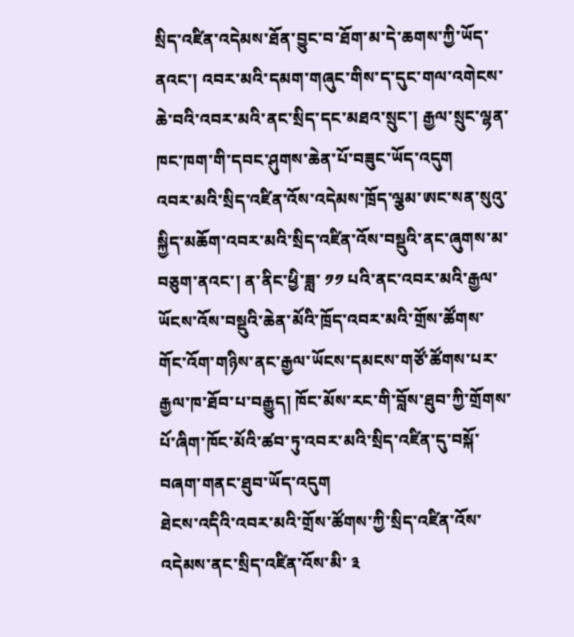སྲིད་འཛིན་འདེམས་ཐོན་བྱུང་བ་ཐོག་མ་དེ་ཆགས་ཀྱི་ཡོད་ནའང་། འབར་མའི་དམག་གཞུང་གིས་ད་དུང་གལ་འགེངས་ཆེ་བའི་འབར་མའི་ནང་སྲིད་དང་མཐའ་སྲུང་། རྒྱལ་སྲུང་ལྷན་ཁང་ཁག་གི་དབང་ཤུགས་ཆེན་པོ་བཟུང་ཡོད་འདུག
འབར་མའི་སྲིད་འཛིན་འོས་འདེམས་ཁྲོད་ལྕམ་ཨང་སན་སུའུ་སྐྱིད་མཆོག་འབར་མའི་སྲིད་འཛིན་འོས་བསྡུའི་ནང་ཞུགས་མ་བཅུག་ནའང་། ན་ནིང་ཕྱི་ཟླ་ ༡༡ པའི་ནང་འབར་མའི་རྒྱལ་ཡོངས་འོས་བསྡུའི་ཆེན་མོའི་ཁྲོད་འབར་མའི་གྲོས་ཚོགས་གོང་འོག་གཉིས་ནང་རྒྱལ་ཡོངས་དམངས་གཙོ་ཚོགས་པར་རྒྱལ་ཁ་ཐོབ་པ་བརྒྱུད། ཁོང་མོས་རང་གི་བློས་ཐུབ་ཀྱི་གྲོགས་པོ་ཞིག་ཁོང་མོའི་ཚབ་ཏུ་འབར་མའི་སྲིད་འཛིན་དུ་བསྐོ་བཞག་གནང་ཐུབ་ཡོད་འདུག
ཐེངས་འདིའི་འབར་མའི་གྲོས་ཚོགས་ཀྱི་སྲིད་འཛིན་འོས་འདེམས་ནང་སྲིད་འཛིན་འོས་མི་ ༣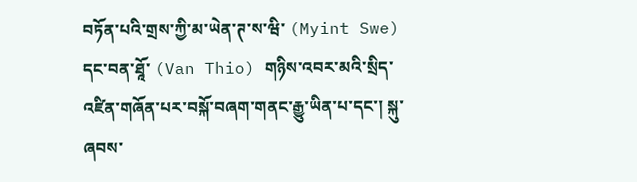བཏོན་པའི་གྲས་ཀྱི་མ་ཡེན་ཊ་ས་ཝི་ (Myint Swe) དང་བན་ཐཱོ་ (Van Thio) གཉིས་འབར་མའི་སྲིད་འཛིན་གཞོན་པར་བསྐོ་བཞག་གནང་རྒྱུ་ཡིན་པ་དང་། སྐུ་ཞབས་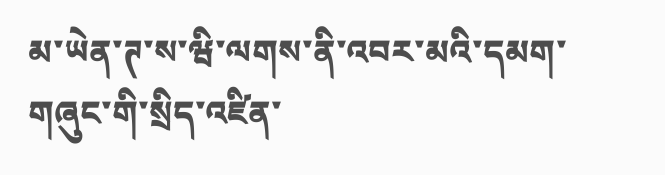མ་ཡེན་ཊ་ས་ཝི་ལགས་ནི་འབར་མའི་དམག་གཞུང་གི་སྲིད་འཛིན་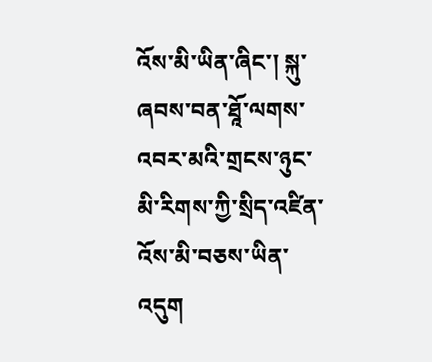འོས་མི་ཡིན་ཞིང་། སྐུ་ཞབས་བན་ཐཱོ་ལགས་འབར་མའི་གྲངས་ཉུང་མི་རིགས་ཀྱི་སྲིད་འཛིན་འོས་མི་བཅས་ཡིན་འདུག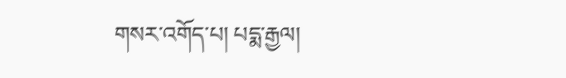གསར་འགོད་པ། པདྨ་རྒྱལ།